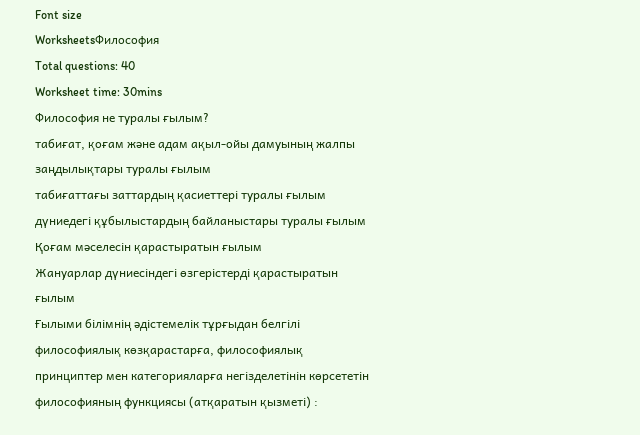Font size
WorksheetsФилософия
Total questions: 40
Worksheet time: 30mins
Философия не туралы ғылым?
табиғат, қоғам және адам ақыл-ойы дамуының жалпы заңдылықтары туралы ғылым
табиғаттағы заттардың қасиеттері туралы ғылым
дүниедегі құбылыстардың байланыстары туралы ғылым
Қоғам мәселесін қарастыратын ғылым
Жануарлар дүниесіндегі өзгерістерді қарастыратын ғылым
Ғылыми білімнің әдістемелік тұрғыдан белгілі философиялық көзқарастарға, философиялық принциптер мен категорияларға негізделетінін көрсететін философияның функциясы (атқаратын қызметі) :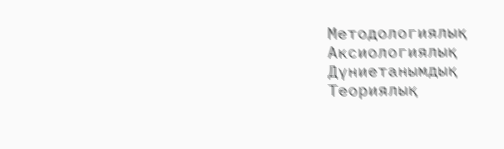Методологиялық
Аксиологиялық
Дүниетанымдық
Теориялық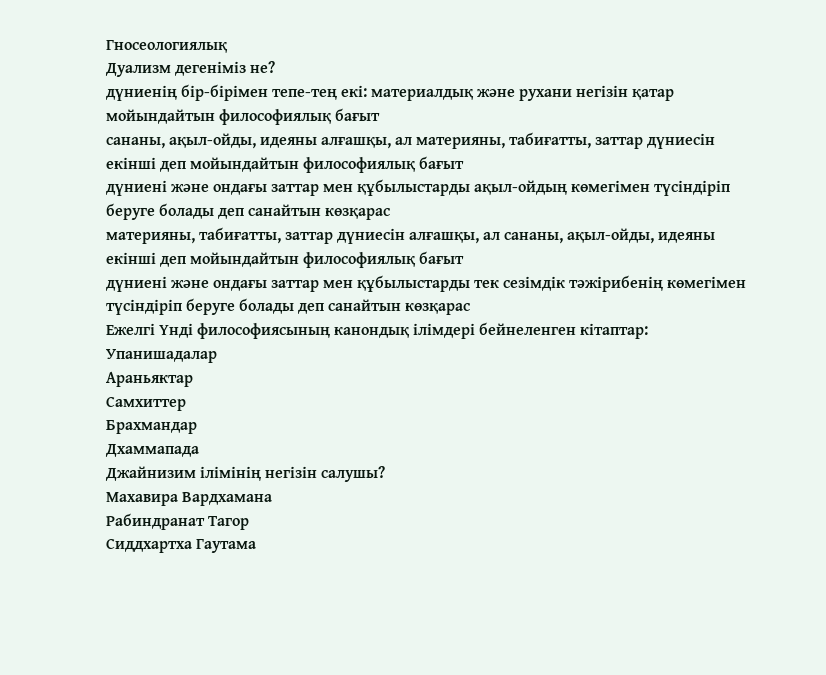Гносеологиялық
Дуализм дегеніміз не?
дүниенің бір-бірімен тепе-тең екі: материалдық және рухани негізін қатар мойындайтын философиялық бағыт
сананы, ақыл-ойды, идеяны алғашқы, ал материяны, табиғатты, заттар дүниесін екінші деп мойындайтын философиялық бағыт
дүниені және ондағы заттар мен құбылыстарды ақыл-ойдың көмегімен түсіндіріп беруге болады деп санайтын көзқарас
материяны, табиғатты, заттар дүниесін алғашқы, ал сананы, ақыл-ойды, идеяны екінші деп мойындайтын философиялық бағыт
дүниені және ондағы заттар мен құбылыстарды тек сезімдік тәжірибенің көмегімен түсіндіріп беруге болады деп санайтын көзқарас
Ежелгі Үнді философиясының канондық ілімдері бейнеленген кітаптар:
Упанишадалар
Араньяктар
Самхиттер
Брахмандар
Дхаммапада
Джайнизим ілімінің негізін салушы?
Махавира Вардхамана
Рабиндранат Тагор
Сиддхартха Гаутама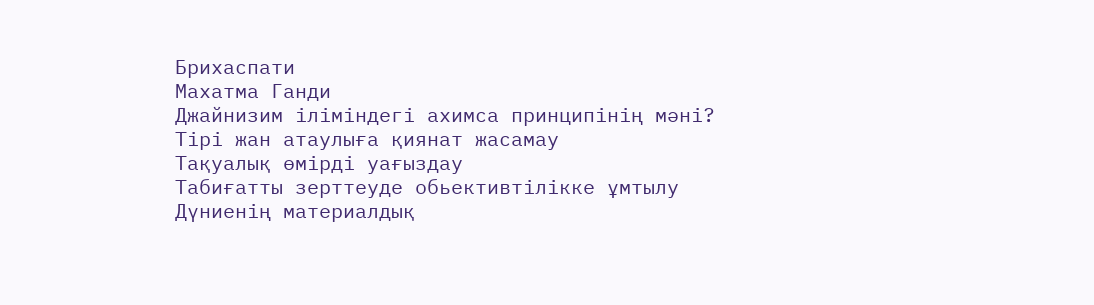Брихаспати
Махатма Ганди
Джайнизим іліміндегі ахимса принципінің мәні?
Тірі жан атаулыға қиянат жасамау
Тақуалық өмірді уағыздау
Табиғатты зерттеуде обьективтілікке ұмтылу
Дүниенің материалдық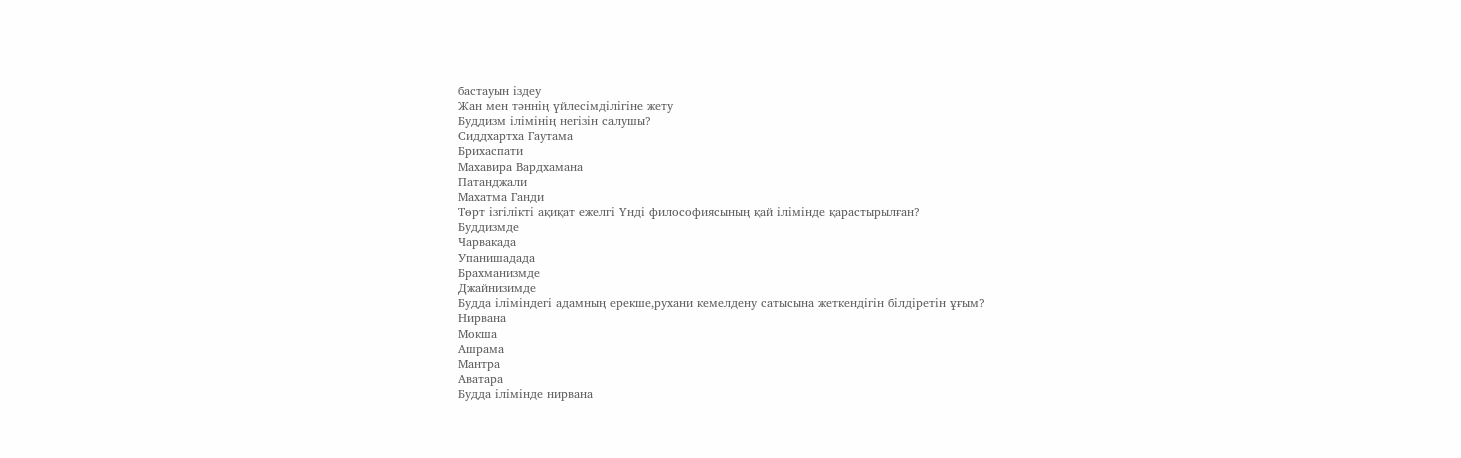бастауын іздеу
Жан мен тәннің үйлесімділігіне жету
Буддизм ілімінің негізін салушы?
Сиддхартха Гаутама
Брихаспати
Махавира Вардхамана
Патанджали
Махатма Ганди
Төрт ізгілікті ақиқат ежелгі Үнді философиясының қай ілімінде қарастырылған?
Буддизмде
Чарвакада
Упанишадада
Брахманизмде
Джайнизимде
Будда іліміндегі адамның ерекше,рухани кемелдену сатысына жеткендігін білдіретін ұғым?
Нирвана
Мокша
Ашрама
Мантра
Аватара
Будда ілімінде нирвана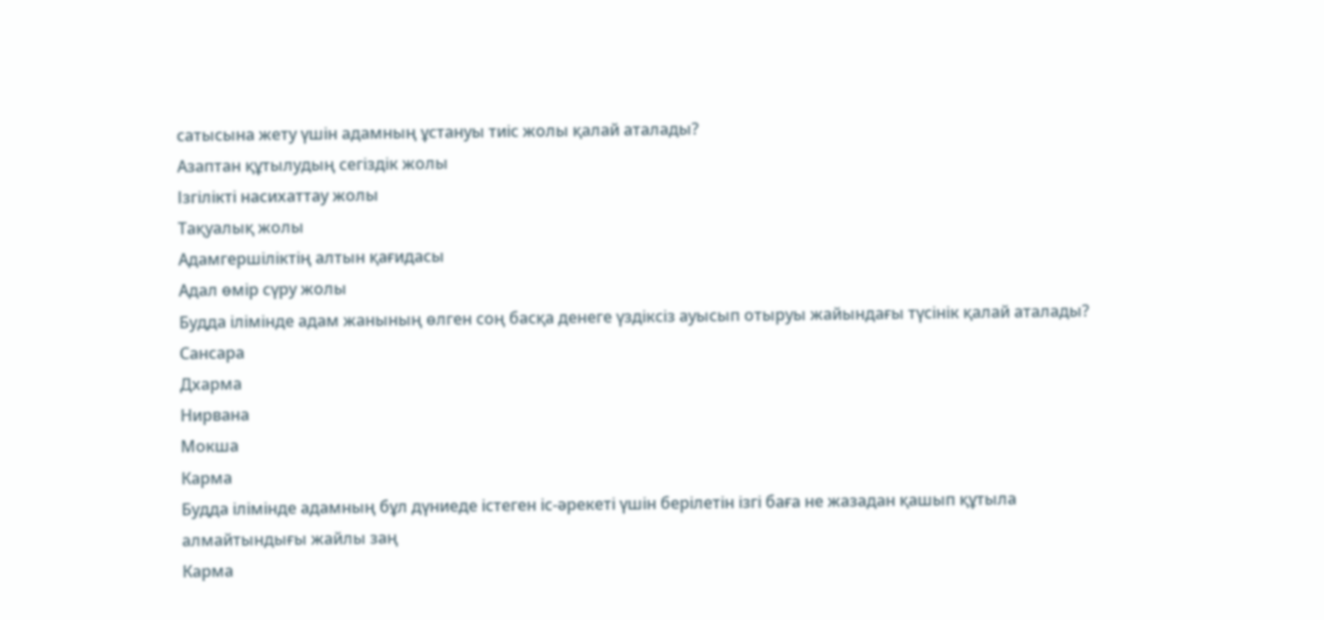сатысына жету үшін адамның ұстануы тиіс жолы қалай аталады?
Азаптан құтылудың сегіздік жолы
Ізгілікті насихаттау жолы
Тақуалық жолы
Адамгершіліктің алтын қағидасы
Адал өмір сүру жолы
Будда ілімінде адам жанының өлген соң басқа денеге үздіксіз ауысып отыруы жайындағы түсінік қалай аталады?
Сансара
Дхарма
Нирвана
Мокша
Карма
Будда ілімінде адамның бұл дүниеде істеген іс-әрекеті үшін берілетін ізгі баға не жазадан қашып құтыла алмайтындығы жайлы заң
Карма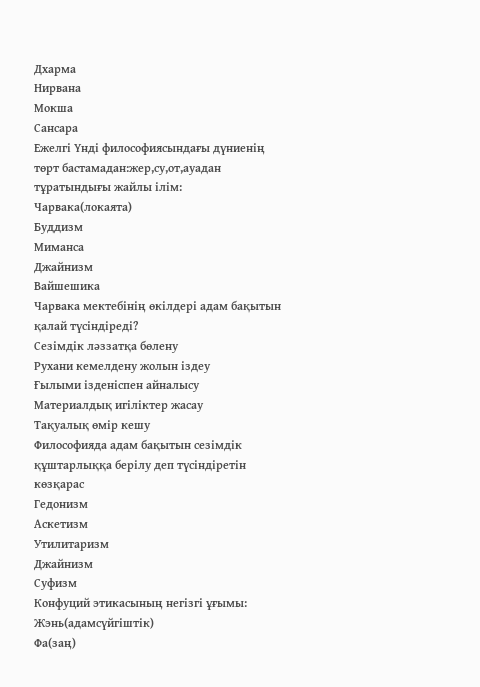Дхарма
Нирвана
Мокша
Сансара
Ежелгі Үнді философиясындағы дүниенің төрт бастамадан:жер,су,от,ауадан тұратындығы жайлы ілім:
Чарвака(локаята)
Буддизм
Миманса
Джайнизм
Вайшешика
Чарвака мектебінің өкілдері адам бақытын қалай түсіндіреді?
Сезімдік ләззатқа бөлену
Рухани кемелдену жолын іздеу
Ғылыми ізденіспен айналысу
Материалдық игіліктер жасау
Тақуалық өмір кешу
Философияда адам бақытын сезімдік құштарлыққа берілу деп түсіндіретін көзқарас
Гедонизм
Аскетизм
Утилитаризм
Джайнизм
Суфизм
Конфуций этикасының негізгі ұғымы:
Жэнь(адамсүйгіштік)
Фа(заң)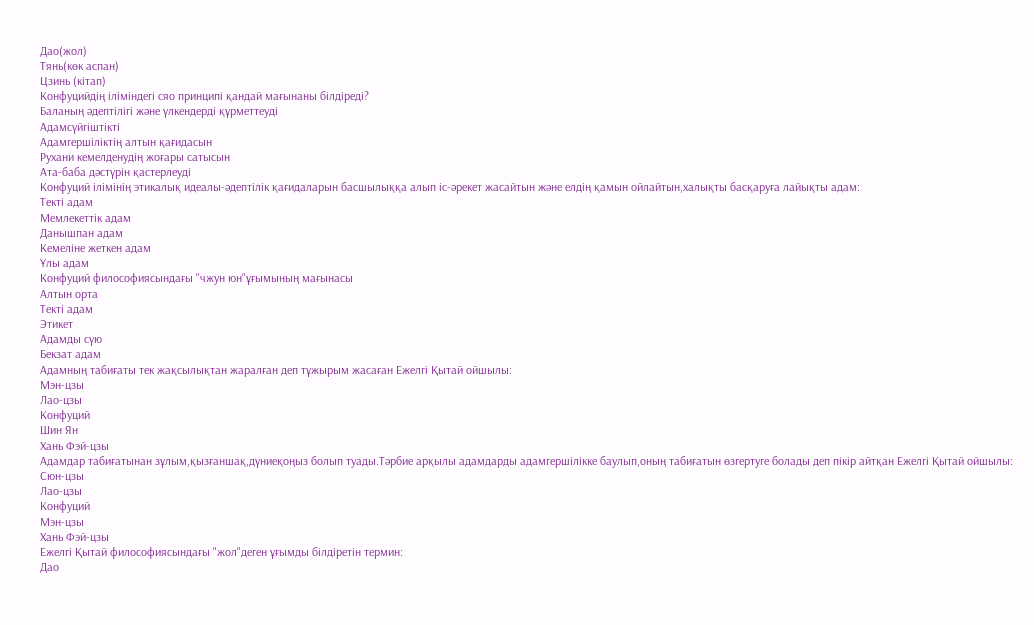Дао(жол)
Тянь(көк аспан)
Цзинь (кітап)
Конфуцийдің іліміндегі сяо принципі қандай мағынаны білдіреді?
Баланың әдептілігі және үлкендерді құрметтеуді
Адамсүйгіштікті
Адамгершіліктің алтын қағидасын
Рухани кемелденудің жоғары сатысын
Ата-баба дәстүрін қастерлеуді
Конфуций ілімінің этикалық идеалы-әдептілік қағидаларын басшылыққа алып іс-әрекет жасайтын және елдің қамын ойлайтын,халықты басқаруға лайықты адам:
Текті адам
Мемлекеттік адам
Данышпан адам
Кемеліне жеткен адам
Ұлы адам
Конфуций философиясындағы "чжун юн"ұғымының мағынасы
Алтын орта
Текті адам
Этикет
Адамды сүю
Бекзат адам
Адамның табиғаты тек жақсылықтан жаралған деп тұжырым жасаған Ежелгі Қытай ойшылы:
Мэн-цзы
Лао-цзы
Конфуций
Шин Ян
Хань Фэй-цзы
Адамдар табиғатынан зұлым,қызғаншақ,дүниеқоңыз болып туады.Тәрбие арқылы адамдарды адамгершілікке баулып,оның табиғатын өзгертуге болады деп пікір айтқан Ежелгі Қытай ойшылы:
Сюн-цзы
Лао-цзы
Конфуций
Мэн-цзы
Хань Фэй-цзы
Ежелгі Қытай философиясындағы "жол"деген ұғымды білдіретін термин:
Дао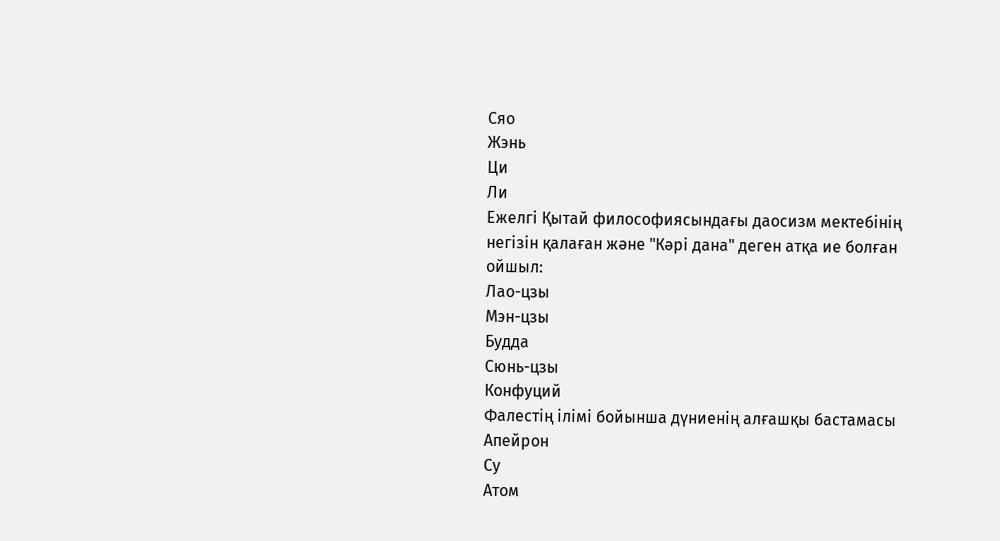Сяо
Жэнь
Ци
Ли
Ежелгі Қытай философиясындағы даосизм мектебінің негізін қалаған және "Кәрі дана" деген атқа ие болған ойшыл:
Лао-цзы
Мэн-цзы
Будда
Сюнь-цзы
Конфуций
Фалестің ілімі бойынша дүниенің алғашқы бастамасы
Апейрон
Су
Атом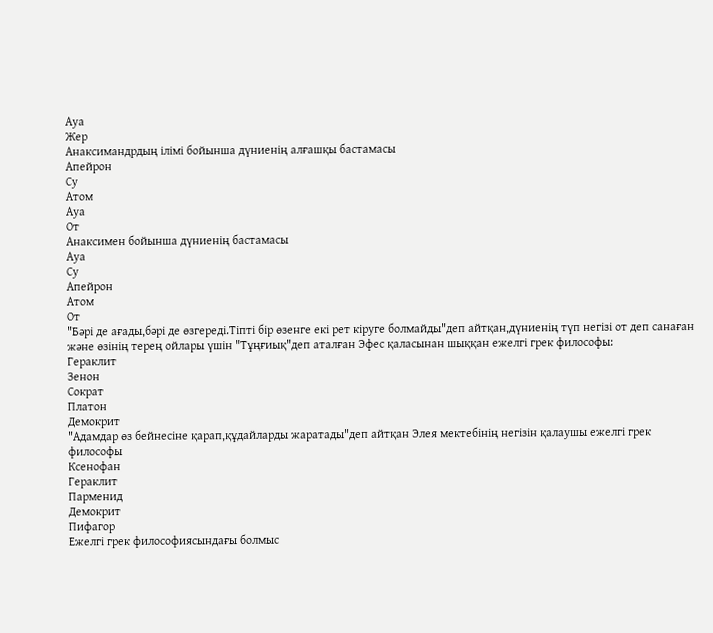Ауа
Жер
Анаксимандрдың ілімі бойынша дүниенің алғашқы бастамасы
Апейрон
Су
Атом
Ауа
От
Анаксимен бойынша дүниенің бастамасы
Ауа
Су
Апейрон
Атом
От
"Бәрі де ағады,бәрі де өзгереді.Тіпті бір өзенге екі рет кіруге болмайды"деп айтқан,дүниенің түп негізі от деп санаған және өзінің терең ойлары үшін "Тұңғиық"деп аталған Эфес қаласынан шыққан ежелгі грек философы:
Гераклит
Зенон
Сократ
Платон
Демокрит
"Адамдар өз бейнесіне қарап,құдайларды жаратады"деп айтқан Элея мектебінің негізін қалаушы ежелгі грек философы
Ксенофан
Гераклит
Парменид
Демокрит
Пифагор
Ежелгі грек философиясындағы болмыс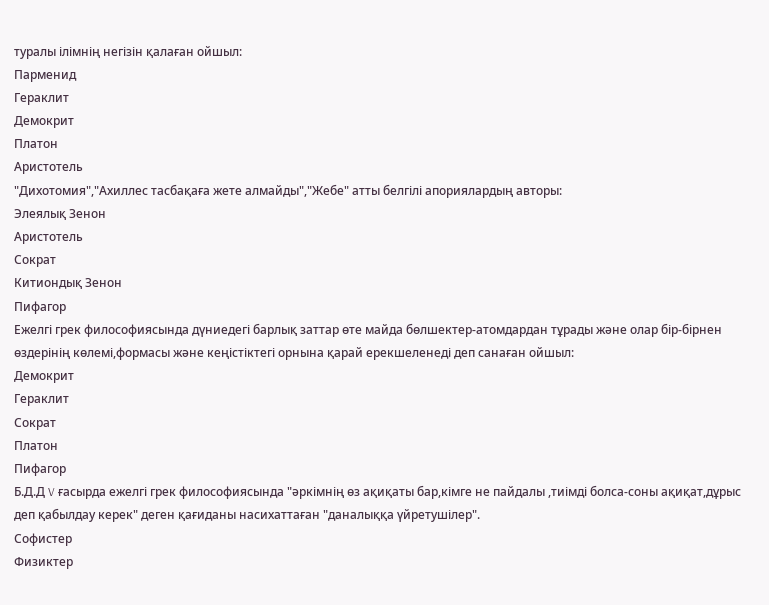туралы ілімнің негізін қалаған ойшыл:
Парменид
Гераклит
Демокрит
Платон
Аристотель
"Дихотомия","Ахиллес тасбақаға жете алмайды","Жебе" атты белгілі апориялардың авторы:
Элеялық Зенон
Аристотель
Сократ
Китиондық Зенон
Пифагор
Ежелгі грек философиясында дүниедегі барлық заттар өте майда бөлшектер-атомдардан тұрады және олар бір-бірнен өздерінің көлемі,формасы және кеңістіктегі орнына қарай ерекшеленеді деп санаған ойшыл:
Демокрит
Гераклит
Сократ
Платон
Пифагор
Б.Д.Д V ғасырда ежелгі грек философиясында "әркімнің өз ақиқаты бар,кімге не пайдалы ,тиімді болса-соны ақиқат,дұрыс деп қабылдау керек" деген қағиданы насихаттаған "даналыққа үйретушілер".
Софистер
Физиктер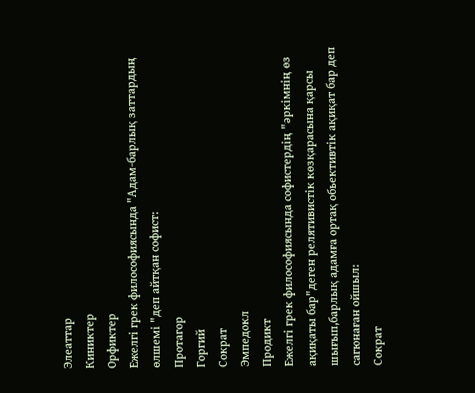Элеаттар
Киниктер
Орфиктер
Ежелгі грек философиясында "Адам-барлық заттардың өлшемі "деп айтқан софист:
Протагор
Горгий
Сократ
Эмпедокл
Продикт
Ежелгі грек философиясында софистердің "әркімнің өз ақиқаты бар"деген релятивистік көзқарасына қарсы шығып,барлық адамға ортақ обьективтік ақиқат бар деп сагюнаған ойшыл:
Сократ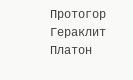Протогор
Гераклит
Платон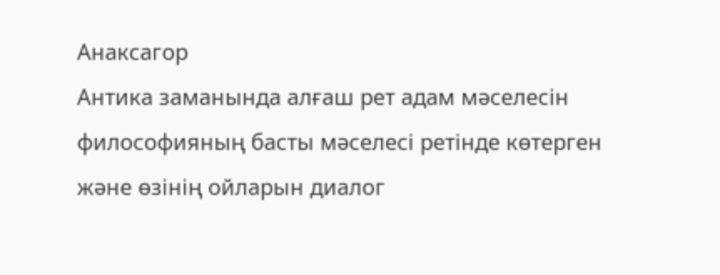Анаксагор
Антика заманында алғаш рет адам мәселесін философияның басты мәселесі ретінде көтерген және өзінің ойларын диалог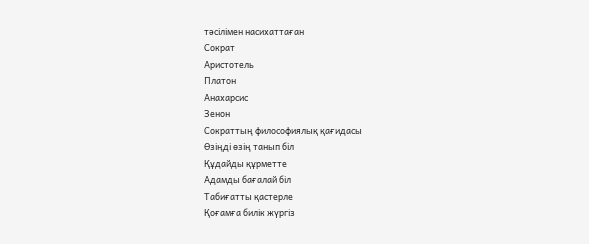тәсілімен насихаттаған
Сократ
Аристотель
Платон
Анахарсис
Зенон
Сократтың философиялық қағидасы
Өзіңді өзің танып біл
Құдайды құрметте
Адамды бағалай біл
Табиғатты қастерле
Қоғамға билік жүргіз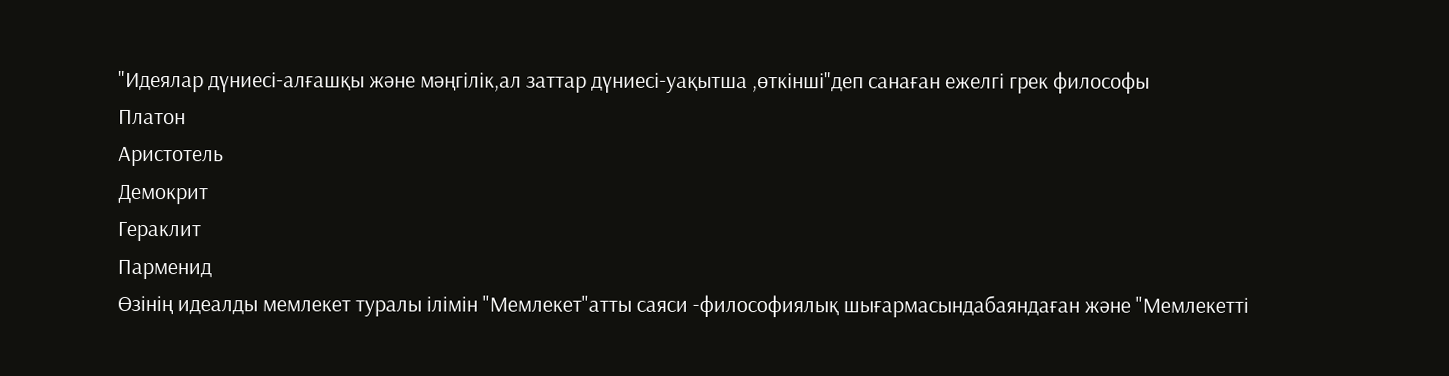"Идеялар дүниесі-алғашқы және мәңгілік,ал заттар дүниесі-уақытша ,өткінші"деп санаған ежелгі грек философы
Платон
Аристотель
Демокрит
Гераклит
Парменид
Өзінің идеалды мемлекет туралы ілімін "Мемлекет"атты саяси -философиялық шығармасындабаяндаған және "Мемлекетті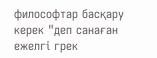философтар басқару керек "деп санаған ежелгі грек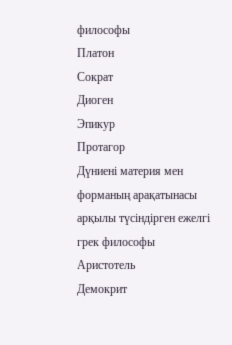философы
Платон
Сократ
Диоген
Эпикур
Протагор
Дүниені материя мен форманың арақатынасы арқылы түсіндірген ежелгі грек философы
Аристотель
Демокрит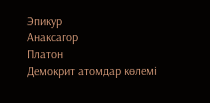Эпикур
Анаксагор
Платон
Демокрит атомдар көлемі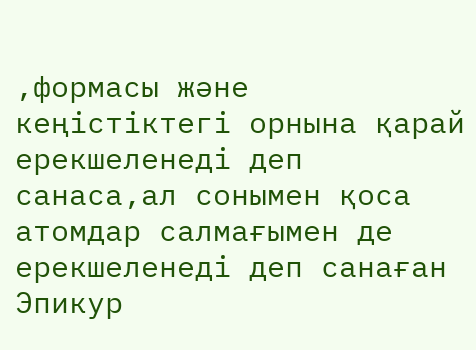,формасы және кеңістіктегі орнына қарай ерекшеленеді деп санаса,ал сонымен қоса атомдар салмағымен де ерекшеленеді деп санаған
Эпикур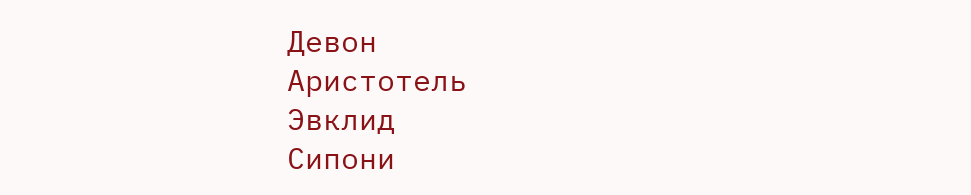Девон
Аристотель
Эвклид
Сипони